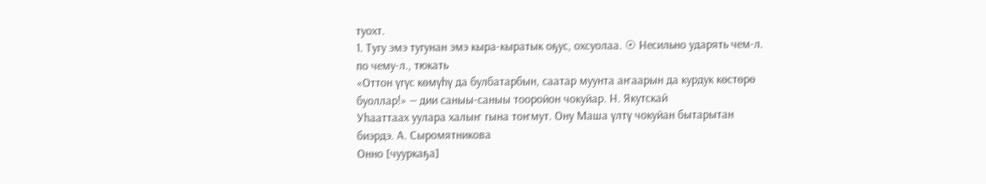туохт.
1. Тугу эмэ тугунан эмэ кыра-кыратык оҕус, охсуолаа. ☉ Несильно ударять чем-л. по чему-л., тюкать
«Оттон үгүс көмүһү да булбатарбын, саатар муунта аҥаарын да курдук көстөрө буоллар!» — дии саныы-саныы тооройон чокуйар. Н. Якутскай
Уһааттаах уулара халыҥ гына тоҥмут. Ону Маша үлтү чокуйан бытарытан биэрдэ. А. Сыромятникова
Онно [чууркаҕа]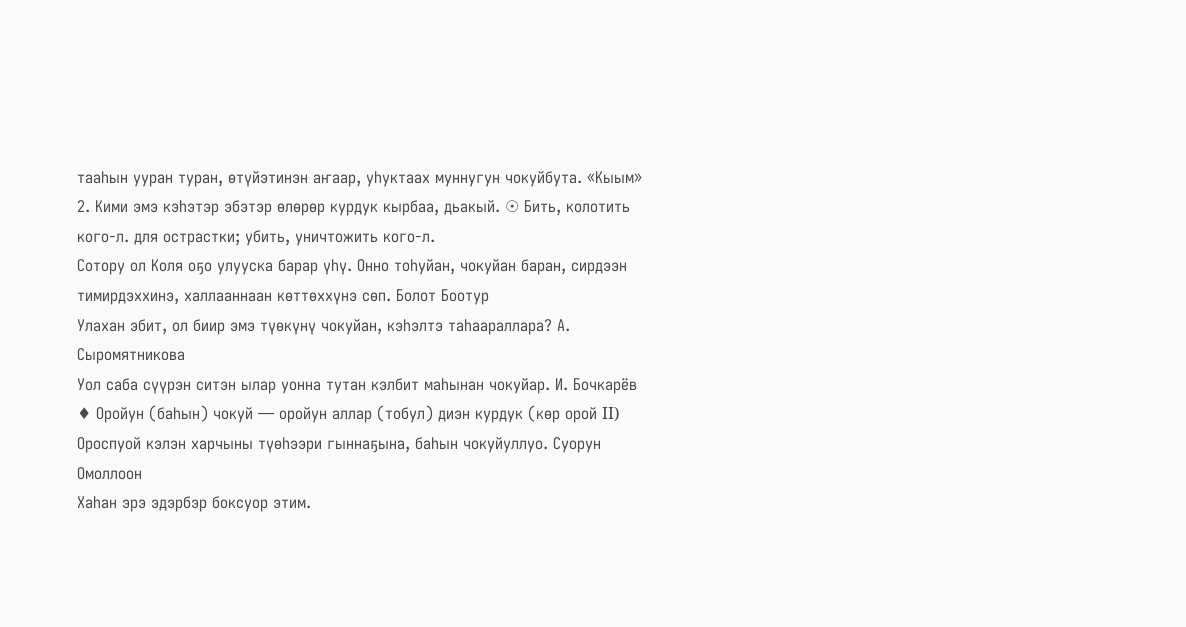тааһын ууран туран, өтүйэтинэн аҥаар, уһуктаах муннугун чокуйбута. «Кыым»
2. Кими эмэ кэһэтэр эбэтэр өлөрөр курдук кырбаа, дьакый. ☉ Бить, колотить кого-л. для острастки; убить, уничтожить кого-л.
Сотору ол Коля оҕо улууска барар үһү. Онно тоһуйан, чокуйан баран, сирдээн тимирдэххинэ, халлааннаан көттөххүнэ сөп. Болот Боотур
Улахан эбит, ол биир эмэ түөкүнү чокуйан, кэһэлтэ таһаараллара? А. Сыромятникова
Уол саба сүүрэн ситэн ылар уонна тутан кэлбит маһынан чокуйар. И. Бочкарёв
♦ Оройун (баһын) чокуй — оройун аллар (тобул) диэн курдук (көр орой II)
Ороспуой кэлэн харчыны түөһээри гыннаҕына, баһын чокуйуллуо. Суорун Омоллоон
Хаһан эрэ эдэрбэр боксуор этим.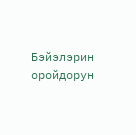Бэйэлэрин оройдорун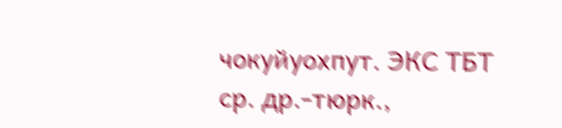чокуйуохпут. ЭКС ТБТ
ср. др.-тюрк.,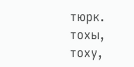тюрк. тохы, тоху,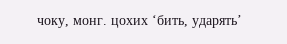чоку, монг. цохих ‘бить, ударять’